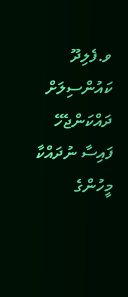ވ.ފެލިދޫ ކައުންސިލަށް ދައްކަންޖެހޭ ފައިސާ ނުދައްކާ މީހުންގެ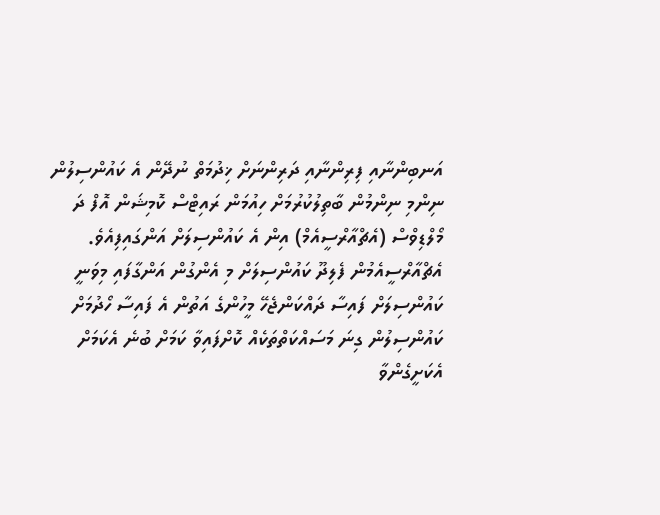އަނބިންނާއި ފިރިންނާއި ދަރިންނަށް ޚިދުމަތް ނުދޭން އެ ކައުންސިލުން ނިންމި ނިންމުން ބާތިލުކުރުމަށް ހިއުމަން ރައިޓްސް ކޮމިޝަން އޮފް ދަ މޯލްޑިވްސް (އެޗްއާރްސީއެމް) އިން އެ ކައުންސިލަށް އަންގައިފިއެވެ.
އެޗްއާރްސީއެމުން ފެލިދޫ ކައުންސިލަށް މި އެންގުން އަންގާފައި މިވަނީ ކައުންސިލަށް ފައިސާ ދައްކަންޖެހޭ މީހުންގެ އަތުން އެ ފައިސާ ހޯދުމަށް ކައުންސިލުން ގިނަ މަސައްކަތްތަކެއް ކޮށްފައިވާ ކަމަށް ބުނެ އެކަމަށް އެކަށީގެންވާ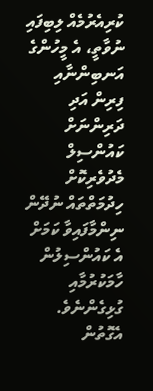ކުރިއެރުމެއް ލިބިފައި ނުވާތީ، އެ މީހުންގެ އަނބިންނާއި ފިރިން އަދި ދަރިންނަށް ކައުންސިލް މެދުވެރިކޮށް ހިދުމަތްތައް ނުދޭން ނިންމާފައިވާ ކަމަށް އެ ކައުންސިލުން ހާމަކުރުމާއި ގުޅިގެންނެވެ.
އެގޮތުން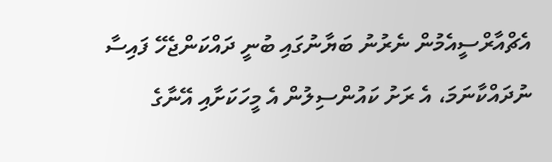އެޗްއާރްސީއެމުން ނެރުނު ބަޔާނުގައި ބުނީ ދައްކަންޖެހޭ ފައިސާ ނުދައްކާނަމަ، އެ ރަށު ކައުންސިލުން އެ މީހަކަށާއި އޭނާގެ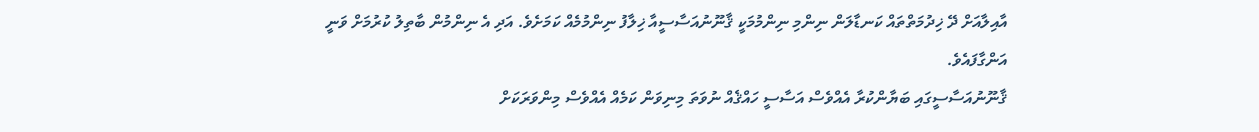އާއިލާއަށް ދޭ ޚިދުމަތްތައް ކަނޑާލަން ނިންމި ނިންމުމަކީ ޤާނޫނުއަސާސީއާ ޚިލާފު ނިންމުމެއް ކަމަށެވެ. އަދި އެ ނިންމުން ބާތިލު ކުރުމަށް ވަނީ އަންގާފައެވެ.
ޤާނޫނުއަސާސީގައި ބަޔާންކުރާ އެއްވެސް އަސާސީ ހައްޤެއް ނުވަތަ މިނިވަން ކަމެއް އެއްވެސް މިންވަރަކަށް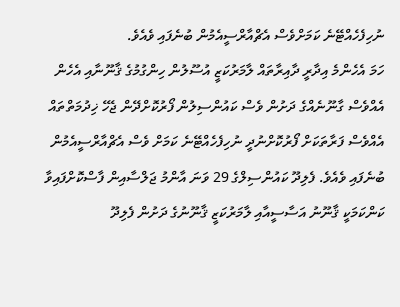ނުހިފެހެއްޓޭނެ ކަމަށްވެސް އެޗްއާރްސީއެމުން ބުނެފައި ވެއެވެ.
ހަމަ އެހެންމެ އިދާރީ ދާއިރާތައް ލާމަރުކަޒީ އުސޫލުން ހިންގުމުގެ ޤާނޫނާއި އެހެން އެއްވެސް ގާނޫނެއްގެ ދަށުން ވެސް ކައުންސިލުން ފޯރުކޮށްދޭން ޖެހޭ ޚިދުމަތްތައް އެއްވެސް ފަރާތަކަށް ފޯރުކޮށްނުދީ ނުހިފެހެއްޓޭނެ ކަމަށް ވެސް އެޗްއާރްސީއެމުން ބުނެފައި ވެއެވެ. ފެލިދޫ ކައުންސިލްގެ 29 ވަނަ އާންމު ޖަލްސާއިން ފާސްކޮށްފައިވާ ކަންކަމަކީ ޤާނޫނު އަސާސީއާއި ލާމަރުކަޒީ ޤާނޫނުގެ ދަށުން ފެލިދޫ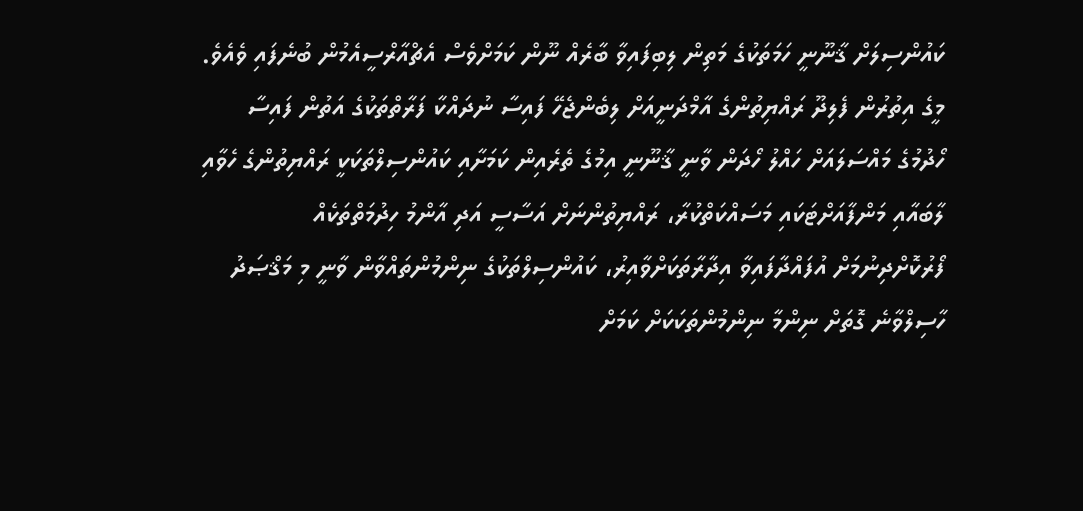ކައުންސިލަށް ޤާނޫނީ ހަމަތަކުގެ މަތިން ލިބިފައިވާ ބާރެއް ނޫން ކަމަށްވެސް އެޗްއާރްސީއެމުން ބުނެފައި ވެއެވެ.
މީގެ އިތުރުން ފެލިދޫ ރައްޔިތުންގެ އާމްދަނީއަށް ލިބެންޖެހޭ ފައިސާ ނުދައްކާ ފަރާތްތަކުގެ އަތުން ފައިސާ ހޯދުމުގެ މައްސަލައަށް ހައްލު ހޯދަން ވާނީ ޤާނޫނީ އިމުގެ ތެރެއިން ކަމަށާއި ކައުންސިލްތަކަކީ ރައްޔިތުންގެ ހެވާއި ލާބައާއި މަންފާއަށްޓަކައި މަސައްކަތްކުރާ، ރައްޔިތުންނަށް އަސާސީ އަދި އާންމު ހިދުމަތްތަކެއް ފޯރުކޮށްދިނުމަށް އުފައްދާފައިވާ އިދާރާތަކަށްވާއިރު، ކައުންސިލްތަކުގެ ނިންމުންތައްވާން ވާނީ މި މަޤްޞަދު ހާސިލްވާނެ ގޮތަށް ނިންމާ ނިންމުންތަކަކަށް ކަމަށް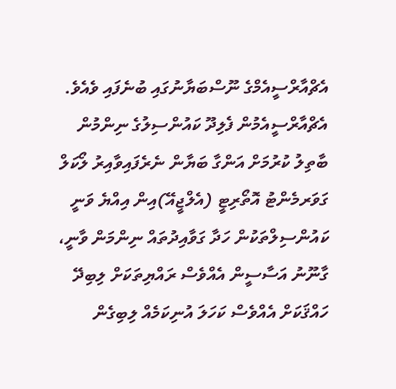އެޗްއާރްސީއެމްގެ ނޫސްބަޔާނުގައި ބުނެފައި ވެއެވެ.
އެޗްއާރްސީއެމުން ފެލިދޫ ކައުންސިލުގެ ނިންމުން ބާތިލު ކުރުމަށް އަންގާ ބަޔާން ނެރެފައިވާއިރު ލޯކަލް ގަވަރމެންޓު އޮތޯރިޓީ (އެލްޖީއޭ)އިން އިއްޔެ ވަނީ ކައުންސިލްތަކުން ހަދާ ގަވާއިދުތައް ނިންމަން ވާނީ، ގާނޫނު އަސާސީން އެއްވެސް ރައްޔިތަކަށް ލިބިދޭ ހައްޤަކަށް އެއްވެސް ކަހަލަ އުނިކަމެއް ލިބިގެން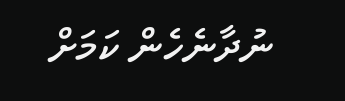ނުދާނެހެން ކަމަށް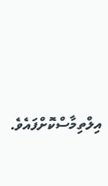އިލްތިމާސްކޮށްފައެވެ.